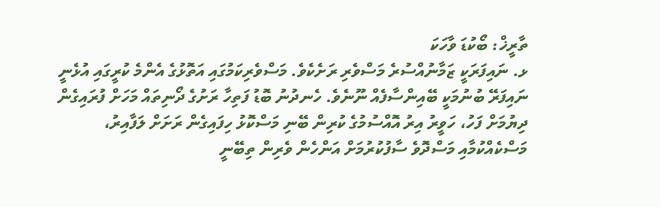ތާރީޚް: ބޯކުޑަ ވާހަކަ
ޅ. ނައިފަރަކީ ޒަމާނުއްސުރެ މަސްވެރި ރަށެކެވެ. މަސްވެރިކަމުގައި އަތޮޅުގެ އެންމެ ކުރީގައި އުޅެނީ ނައިފަރޭ ބުނުމަކީ ބޭއިންސާފެއް ނޫނެވެ. ހެނދުނު ބޮޑު ފަތިހާ ރަށުގެ ދޯނިތައް މަހަށް ފުރައިގެން ދިޔުމަށް ފަހު، ހަވީރު އިރު އޮއްސުމުގެ ކުރިން ބޭނި މަސްކޮޅު ހިފައިގެން ރަށަށް ލަފާއިރު، މަސްކެއްކުމާއި މަސްދޮވެ ސާފުކުރުމަށް އަންހެން ވެރިން ތިބޭނީ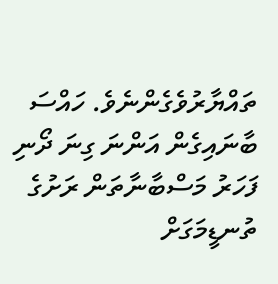ތައްޔާރުވެގެންނެވެ. ހައްސަ ބާނައިގެން އަންނަ ގިނަ ދޯނި ފަހަރު މަސްބާނާތަން ރަށުގެ ތުނޑީމަގަށް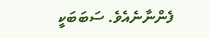ފެންނާނެއެވެ. ސަބަބަކީ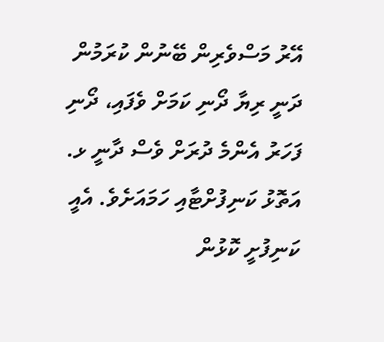އޭރު މަސްވެރިން ބޭނުން ކުރަމުން ދަނީ ރިޔާ ދޯނި ކަމަށް ވެފައި، ދޯނި ފަހަރު އެންމެ ދުރަށް ވެސް ދާނީ ޅ. އަތޮޅު ކަނިފުށްޓާއި ހަމައަށެވެ. އެއީ ކަނިފުށީ ކޮޅުން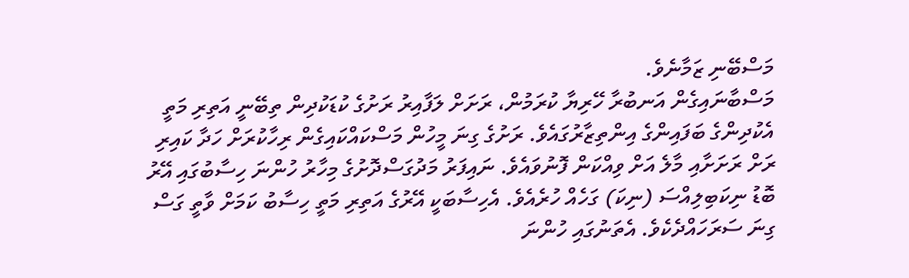މަސްބޭނި ޒަމާނެވެ.
މަސްބާނައިގެން އަނބުރާ ހޭރިޔާ ކުރަމުން، ރަށަށް ލަފާއިރު ރަށުގެ ކުޑަކުދިން ތިބޭނީ އަތިރި މަތީ އެކުދިންގެ ބަފައިންގެ އިންތިޒާރުގައެވެ. ރަށުގެ ގިނަ މީހުން މަސްކައްކައިގެން ރިހާކުރަށް ހަދާ ކައިރި ރަށް ރަށަށާއި މާލެ އަށް ވިއްކަން ފޮނުވައެވެ. ނައިފަރު މަދުގަސްދޮށުގެ މިހާރު ހުންނަ ހިސާބުގައި އޭރު ބޮޑު ނިކަބިލިއްސަ (ނިކަ) ގަހެއް ހުރެއެވެ. އެހިސާބަކީ އޭރުގެ އަތިރި މަތީ ހިސާބު ކަމަށް ވާތީ ގަސް ގިނަ ސަރަހައްދެކެވެ. އެތަނުގައި ހުންނަ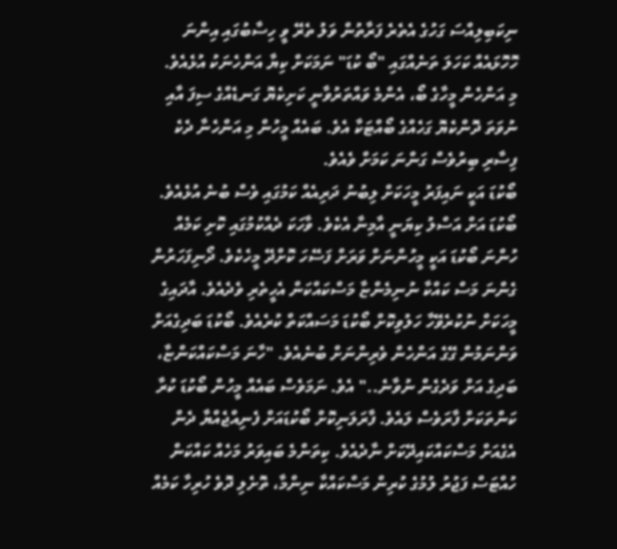ނިކަބިލިއްސަ ގަހުގެ އެތެރެ ފަރާތުން ވަލު ތެރޭ ވީ ހިސާބުގައި އިންނަ ހޮހޮޅައެއް ކަހަލަ ތަނެއްގައި "ބޯ ކުޑަ" ނަމަކަށް ކިޔާ އަންހެނަކު އުޅެއެވެ. މި އަންހެން މީހާގެ ބޯ، އެންމެ ވައްތަރުވާނީ ކަށިކެޔޮ ގަނޑެއްގެ ސިފަ އާއި ނުވަތަ ދޮންކެޔޮ ގަހެއްގެ ބޯއްޓަކާ އެވެ. ބައެއް މީހުން މި އަންހެނާ ދެކެ ފިސާރި ބިރުވެސް ގަންނަ ކަމަށް ވެއެވެ.
ބޯކުޑަ އަކީ ނައިފަރު މީހަކަށް ލިބުނު ދަރިއެއް ކަމުގައި ވެސް ބުނެ އުޅެއެވެ. ބޯކުޑަ އަށް އަސްލު ކިޔަނީ އާމިނާ އެކެވެ. ވާހަކަ ދެއްކުމުގައި ކޮށި ކަމެއް ހުންނަ ބޯކުޑަ އަކީ މީހުންނަށް ވަރަށް ފަސޭހަ ކޮށްދޭ މީހެކެވެ. ދޯނިފަހަރުން ގެންނަ މަސް ކައްކާ ނުނިމެންޏާ މަސްކައްކަން އެހީތެރި ވެދެއެވެ. އާދައިގެ މީހަކަށް ނުކުރެވޭހާ ހަލުވިކޮށް ބޯކުޑަ މަސައްކަތް ކުރެއެވެ. ބޯކުޑަ ބަދިގެއަށް ވަންނަމުން ގޭގެ އަންހެން ވެރިންނަށް ބުނެއެވެ. "ހާނަ މަސްކައްކަންޏާ، ބަދިގެ އަށް ވަދެގެން ނުވާނެ.." އެވެ. ނަމަވެސް ބައެއް މީހުން ބޯކުޑަ ކުރާ ކަންތަކަށް ފާރަވެސް ލައެވެ. ފާރަލަނިކޮށް ބޯކުޑައަށް ފެނިއްޖެއްޔާ ދެން އެގެއަށް މަސްކައްކައިދޭކަށް ނާދެއެވެ. ކިތަންމެ ބައިވަރު މަހެއް ކައްކަން ހުއްޓަސް ފަޖުރު ލުމުގެ ކުރިން މަސްކައްކާ ނިންމާ، ތޮށެލި ދޮވެ ހުރިހާ ކަމެއް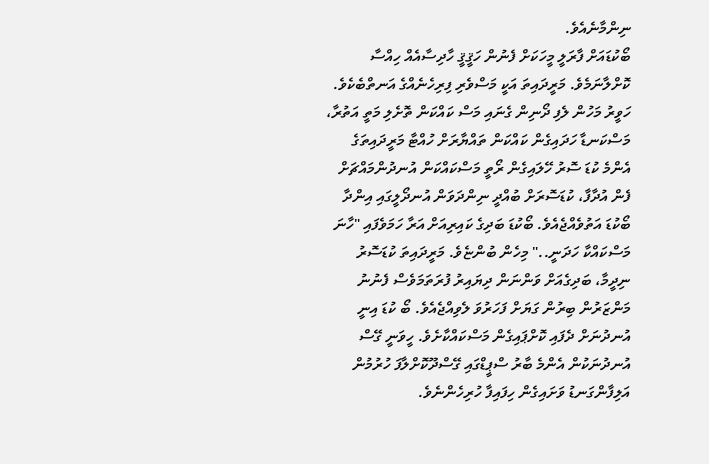ނިންމާނެއެވެ.
ބޯކުޑައަށް ފާރަލީ މީހަކަށް ފެނުން ހަޤީޤީ ހާދިސާއެއް ހިއްސާ ކޮށްލާނަމެވެ. މަރީދައިތަ އަކީ މަސްވެރި ފިރިހެނެއްގެ އަނތްބެކެވެ. ހަވީރު މަހުން ލެފި ދޯނިން ގެނައި މަސް ކައްކަން ތޮށެލި މަތީ އަތުރާ، މަސްކަނޑާ ހަދައިގެން ކައްކަން ތައްޔާރަށް ހުއްޓާ މަރީދައިތަގެ އެންމެ ކުޑަ ސޮރު ހޭލައިގެން ރޯތީ މަސްކައްކަން އުނދުންމައްޗަށް ފެން އުދާފާ، ކުޑަސޮރަށް ބުއްދީ ނިންދަވަން އުނދޯލީގައި އިންދާ ބޯކުޑަ އަތުވެއްޖެއެވެ. ބޯކުޑަ ބަދިގެ ކައިރިއަށް އަރާ ހަމަވެފައި "ހާނަ މަސްކައްކާ ހަދަނީ.." މިހެން ބުންޏެވެ. މަރީދައިތަ ކުޑަސޮރު ނިދީމާ، ބަދިގެއަށް ވަންނަން ދިޔައިރު ފުރަތަމަވެސް ފެނުނު މަންޒަރުން ބިރުން ގަޔަށް ފަހަރުވަ ލެވިއްޖެއެވެ. ބޯ ކުޑަ އިނީ އުނދުނަށް ދެފައި ކޮށްޕައިގެން މަސްކައްކާށެވެ. ހީވަނީ ގޭސް އުނދުނަކުން އެންމެ ބާރު ސްޕީޑްގައި ގޭސްދޫކޮށްލާފަ ހުރުމުން އަލިފާންގަނޑު ވަށައިގެން ހިފައިފާ ހުރިހެންނެވެ.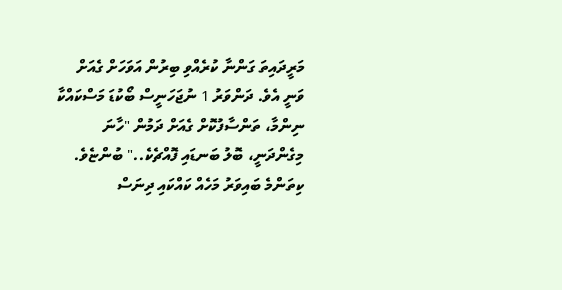މަރީދައިތަ ގަންނާ ކުރެއްވި ބިރުން އަވަހަށް ގެއަށް ވަނީ އެވެ. ދަންވަރު 1 ނުޖަހަނީސް ބޯކުޑަ މަސްކައްކާ ނިންމާ، ތަންސާފުކޮށް ގެއަށް ދަމުން "ހާނަ މިގެންދަނީ، ބޮލު ބަނޑައި ފޮއްޗެކެ.." ބުންޏެވެ.
ކިތަންމެ ބައިވަރު މަހެއް ކައްކައި ދިނަސް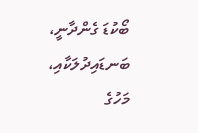ބޯކުޑަ ގެންދާނީ، ބަނޑައިދުލަކާއި، މަހުގެ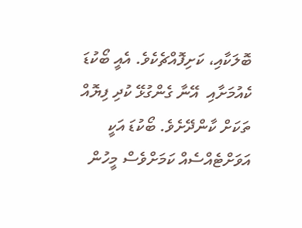ބޮލަކާއި، ކަށިފޮއްޗެކެވެ. އެއީ ބޯކުޑަ ކެއުމަށާއި  އޭނާ ގެންގުޅޭ ކުދި ފިޔޮއް ތަކަށް ކާންދޭށެވެ. ބޯކުޑަ އަކީ އަވަށްޓެއްސެއް ކަމަށްވެސް މީހުން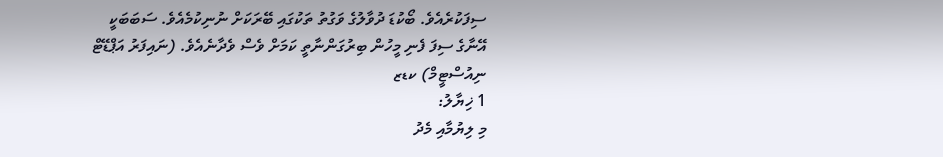ސިފަކުރެއެވެ. ބޯކުޑަ ދުވާލުގެ ވަގުތު ތަކުގައި ބޭރަކަށް ނުނިކުމެއެވެ. ސަބަބަކީ އޭނާގެ ސިފަ ފެނި މީހުން ބިރުގަންނާތީ ކަމަށް ވެސް ވެދާނެއެވެ. (ނައިފަރު އަޕްޑޭޓް ނިއުސްޓީމް) ކޑޒ
1 ޚިޔާލު:
މި ލިޔުމާއި މެދު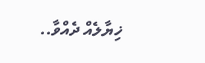ޚިޔާލެއް ދެއްވާ..